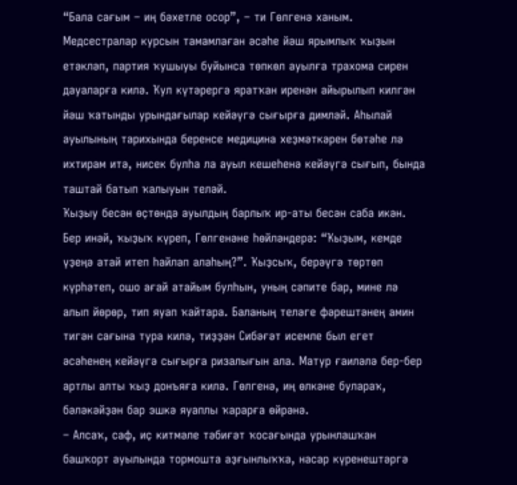“Бала сағым – иң бәхетле осор”, – ти Гөлгенә ханым. Медсестралар курсын тамамлаған әсәһе йәш ярымлыҡ ҡыҙын етәкләп, партия ҡушыуы буйынса төпкөл ауылға трахома сирен дауаларға килә. Ҡул күтәрергә яратҡан иренән айырылып килгән йәш ҡатынды урындағылар кейәүгә сығырға димләй. Аһылай ауылының тарихында беренсе медицина хеҙмәткәрен бөтәһе лә ихтирам итә, нисек булһа ла ауыл кешеһенә кейәүгә сығып, бында таштай батып ҡалыуын теләй.
Ҡыҙыу бесән өҫтөндә ауылдың барлыҡ ир-аты бесән саба икән. Бер инәй, ҡыҙыҡ күреп, Гөлгенәне һөйләндерә: “Ҡыҙым, кемде үҙеңә атай итеп һайлап алаһың?”. Ҡыҙсыҡ, берәүгә төртөп күрһәтеп, ошо ағай атайым булһын, уның сәпите бар, мине лә алып йөрөр, тип яуап ҡайтара. Баланың теләге фәрештәнең амин тигән сағына тура килә, тиҙҙән Сибәғәт исемле был егет әсәһенең кейәүгә сығырға ризалығын ала. Матур ғаиләлә бер-бер артлы алты ҡыҙ донъяға килә. Гөлгенә, иң өлкәне булараҡ, бәләкәйҙән бар эшкә яуаплы ҡарарға өйрәнә.
– Алсаҡ, саф, иҫ китмәле тәбиғәт ҡосағында урынлашҡан башҡорт ауылында тормошта аҙғынлыҡҡа, насар күренештәргә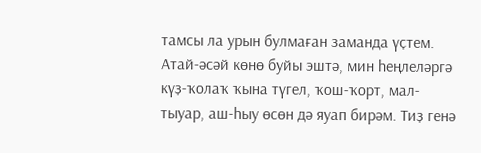тамсы ла урын булмаған заманда үҫтем. Атай-әсәй көнө буйы эштә, мин һеңлеләргә күҙ-ҡолаҡ ҡына түгел, ҡош-ҡорт, мал-тыуар, аш-һыу өсөн дә яуап бирәм. Тиҙ генә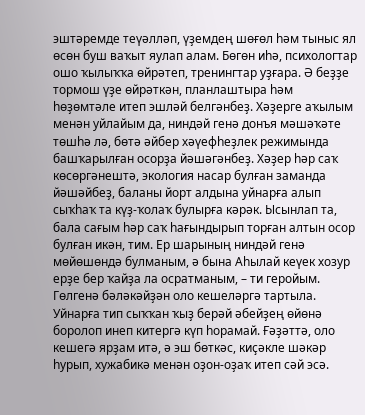эштәремде теүәлләп, үҙемдең шөғөл һәм тыныс ял өсөн буш ваҡыт яулап алам. Бөгөн иһә, психологтар ошо ҡылыҡҡа өйрәтеп, тренингтар уҙғара. Ә беҙҙе тормош үҙе өйрәткән, планлаштыра һәм һөҙөмтәле итеп эшләй белгәнбеҙ. Хәҙерге аҡылым менән уйлайым да, ниндәй генә донъя мәшәҡәте төшһә лә, бөтә әйбер хәүефһеҙлек режимында башҡарылған осорҙа йәшәгәнбеҙ. Хәҙер һәр саҡ көсөргәнештә, экология насар булған заманда йәшәйбеҙ, баланы йорт алдына уйнарға алып сыҡһаҡ та күҙ-ҡолаҡ булырға кәрәк. Ысынлап та, бала сағым һәр саҡ һағындырып торған алтын осор булған икән, тим. Ер шарының ниндәй генә мөйөшөндә булманым, ә бына Аһылай кеүек хозур ерҙе бер ҡайҙа ла осратманым, – ти геройым.
Гөлгенә бәләкәйҙән оло кешеләргә тартыла. Уйнарға тип сыҡҡан ҡыҙ берәй әбейҙең өйөнә боролоп инеп китергә күп һорамай. Ғәҙәттә, оло кешегә ярҙам итә, ә эш бөткәс, киҫәкле шәкәр һурып, хужабикә менән оҙон-оҙаҡ итеп сәй эсә.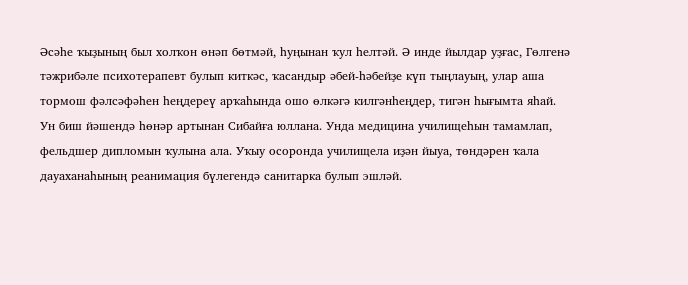Әсәһе ҡыҙының был холҡон өнәп бөтмәй, һуңынан ҡул һелтәй. Ә инде йылдар уҙғас, Гөлгенә тәжрибәле психотерапевт булып киткәс, ҡасандыр әбей-һәбейҙе күп тыңлауың, улар аша тормош фәлсәфәһен һеңдереү арҡаһында ошо өлкәгә килгәнһеңдер, тигән һығымта яһай.
Ун биш йәшендә һөнәр артынан Сибайға юллана. Унда медицина училищеһын тамамлап, фельдшер дипломын ҡулына ала. Уҡыу осоронда училищела иҙән йыуа, төндәрен ҡала дауаханаһының реанимация бүлегендә санитарка булып эшләй.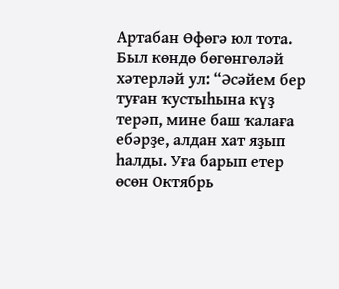Артабан Өфөгә юл тота. Был көндө бөгөнгөләй хәтерләй ул: “Әсәйем бер туған ҡустыһына күҙ терәп, мине баш ҡалаға ебәрҙе, алдан хат яҙып һалды. Уға барып етер өсөн Октябрь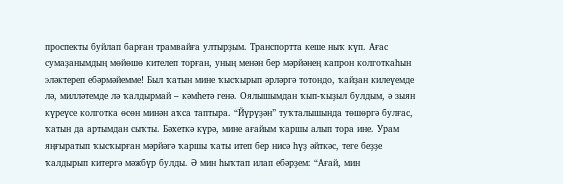проспекты буйлап барған трамвайға ултырҙым. Транспортта кеше ныҡ күп. Ағас сумаҙанымдың мөйөшө кителеп торған, уның менән бер мәрйәнең капрон колготкаһын эләктереп ебәрмәйемме! Был ҡатын мине ҡысҡырып әрләргә тотондо, ҡайҙан килеүемде лә, милләтемде лә ҡалдырмай – кәмһетә генә. Оялышымдан ҡып-ҡыҙыл булдым, ә зыян күреүсе колготка өсөн минән аҡса таптыра. “Йүрүҙән” туҡталышында төшөргә булғас, ҡатын да артымдан сыҡты. Бәхеткә күрә, мине ағайым ҡаршы алып тора ине. Урам яңғыратып ҡысҡырған мәрйәгә ҡаршы ҡаты итеп бер нисә һүҙ әйткәс, теге беҙҙе ҡалдырып китергә мәжбүр булды. Ә мин һыҡтап илап ебәрҙем: “Ағай, мин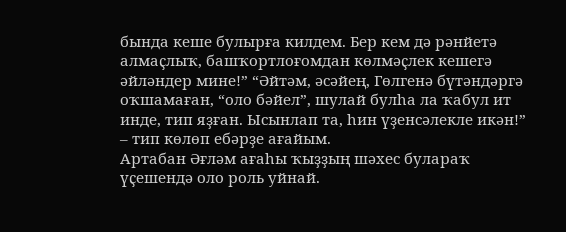бында кеше булырға килдем. Бер кем дә рәнйетә алмаҫлыҡ, башҡортлоғомдан көлмәҫлек кешегә әйләндер мине!” “Әйтәм, әсәйең, Гөлгенә бүтәндәргә оҡшамаған, “оло бәйел”, шулай булһа ла ҡабул ит инде, тип яҙған. Ысынлап та, һин үҙенсәлекле икән!” – тип көлөп ебәрҙе ағайым.
Артабан Әғләм ағаһы ҡыҙҙың шәхес булараҡ үҫешендә оло роль уйнай.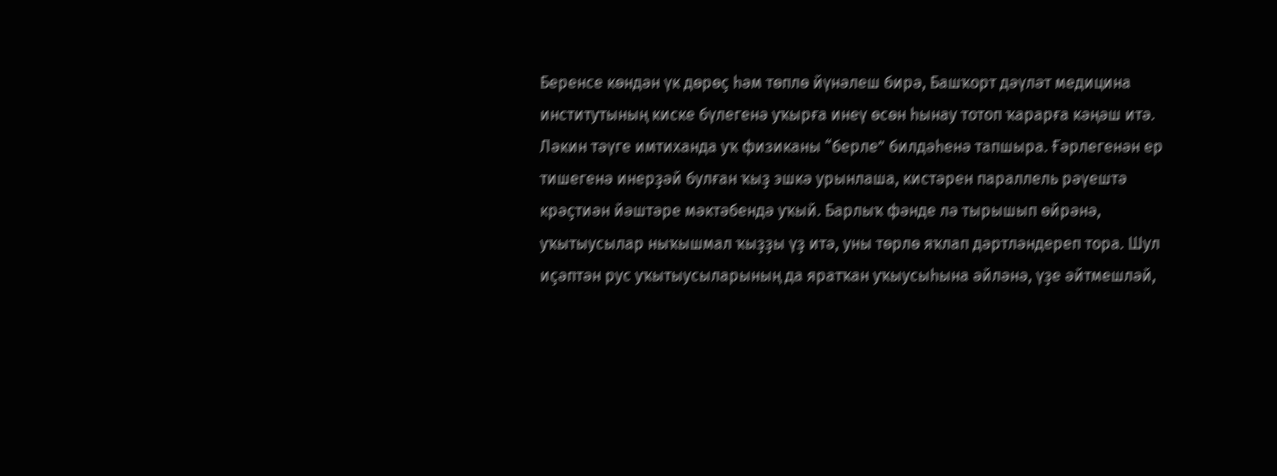Беренсе көндән үк дөрөҫ һәм төплө йүнәлеш бирә, Башҡорт дәүләт медицина институтының киске бүлегенә уҡырға инеү өсөн һынау тотоп ҡарарға кәңәш итә. Ләкин тәүге имтиханда уҡ физиканы “берле” билдәһенә тапшыра. Ғәрлегенән ер тишегенә инерҙәй булған ҡыҙ эшкә урынлаша, кистәрен параллель рәүештә крәҫтиән йәштәре мәктәбендә уҡый. Барлыҡ фәнде лә тырышып өйрәнә, уҡытыусылар ныҡышмал ҡыҙҙы үҙ итә, уны төрлө яҡлап дәртләндереп тора. Шул иҫәптән рус уҡытыусыларының да яратҡан уҡыусыһына әйләнә, үҙе әйтмешләй,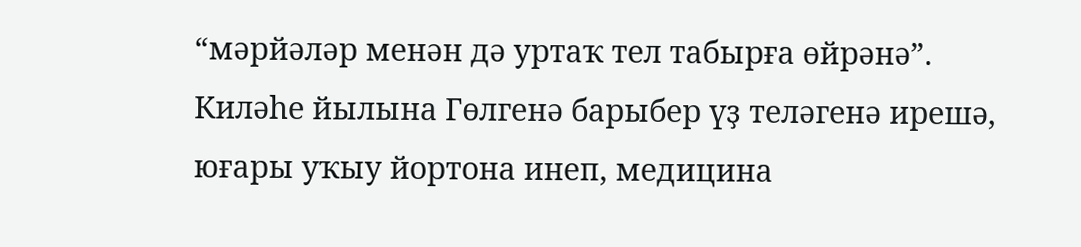“мәрйәләр менән дә уртаҡ тел табырға өйрәнә”.
Киләһе йылына Гөлгенә барыбер үҙ теләгенә ирешә, юғары уҡыу йортона инеп, медицина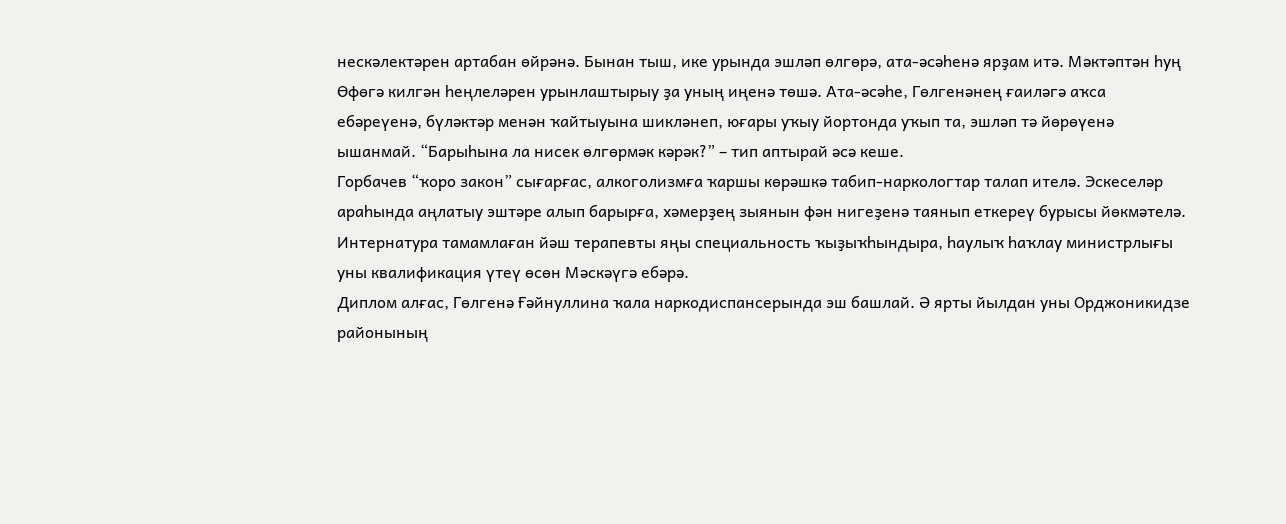нескәлектәрен артабан өйрәнә. Бынан тыш, ике урында эшләп өлгөрә, ата-әсәһенә ярҙам итә. Мәктәптән һуң Өфөгә килгән һеңлеләрен урынлаштырыу ҙа уның иңенә төшә. Ата-әсәһе, Гөлгенәнең ғаиләгә аҡса ебәреүенә, бүләктәр менән ҡайтыуына шикләнеп, юғары уҡыу йортонда уҡып та, эшләп тә йөрөүенә ышанмай. “Барыһына ла нисек өлгөрмәк кәрәк?” – тип аптырай әсә кеше.
Горбачев “ҡоро закон” сығарғас, алкоголизмға ҡаршы көрәшкә табип-наркологтар талап ителә. Эскеселәр араһында аңлатыу эштәре алып барырға, хәмерҙең зыянын фән нигеҙенә таянып еткереү бурысы йөкмәтелә. Интернатура тамамлаған йәш терапевты яңы специальность ҡыҙыҡһындыра, һаулыҡ һаҡлау министрлығы уны квалификация үтеү өсөн Мәскәүгә ебәрә.
Диплом алғас, Гөлгенә Ғәйнуллина ҡала наркодиспансерында эш башлай. Ә ярты йылдан уны Орджоникидзе районының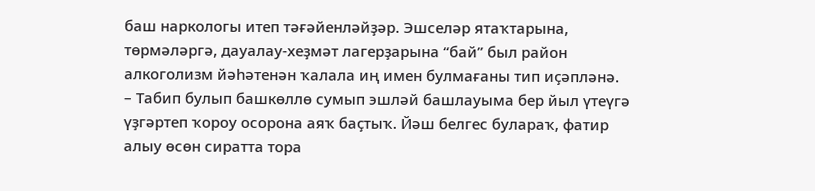баш наркологы итеп тәғәйенләйҙәр. Эшселәр ятаҡтарына, төрмәләргә, дауалау-хеҙмәт лагерҙарына “бай” был район алкоголизм йәһәтенән ҡалала иң имен булмағаны тип иҫәпләнә.
– Табип булып башкөллө сумып эшләй башлауыма бер йыл үтеүгә үҙгәртеп ҡороу осорона аяҡ баҫтыҡ. Йәш белгес булараҡ, фатир алыу өсөн сиратта тора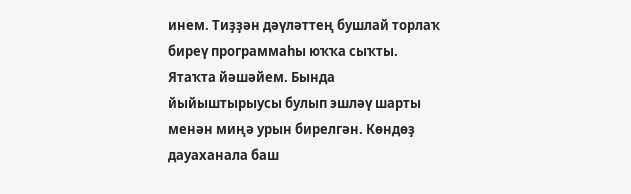инем. Тиҙҙән дәүләттең бушлай торлаҡ биреү программаһы юҡҡа сыҡты. Ятаҡта йәшәйем. Бында йыйыштырыусы булып эшләү шарты менән миңә урын бирелгән. Көндөҙ дауаханала баш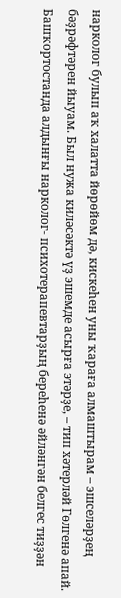нарколог булып аҡ халатта йөрөйөм дә, кискеһен уны ҡараға алмаштырам – эшселәрҙең бәҙрәфтәрен йыуам. Был нужа киләсәктә үҙ эшемде асырға этәрҙе, – тип хәтерләй Гөлгенә апай.
Башҡортостанда алдынғы нарколог- психотерапевтарҙың береһенә әйләнгән белгес тиҙҙән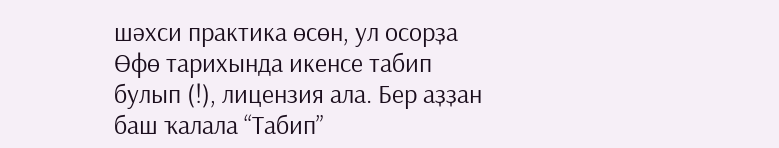шәхси практика өсөн, ул осорҙа Өфө тарихында икенсе табип булып (!), лицензия ала. Бер аҙҙан баш ҡалала “Табип”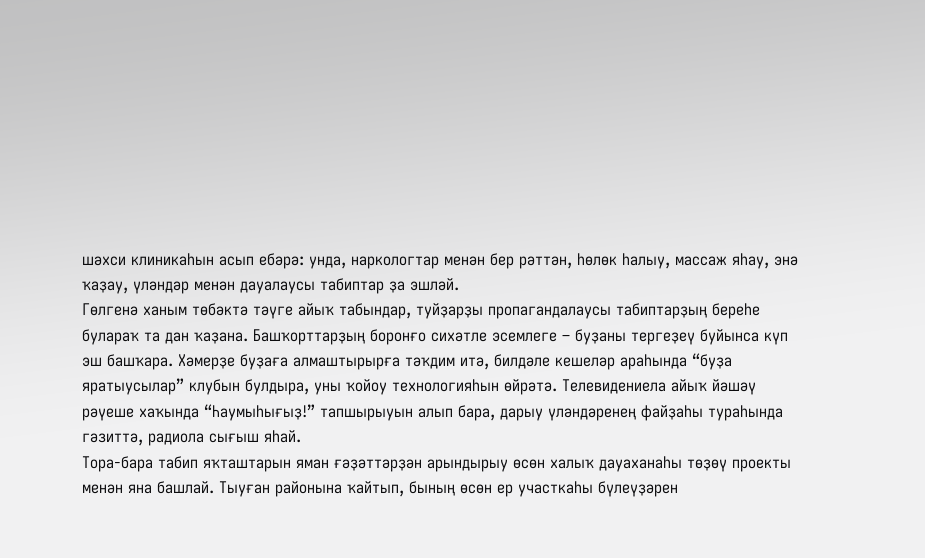шәхси клиникаһын асып ебәрә: унда, наркологтар менән бер рәттән, һөлөк һалыу, массаж яһау, энә ҡаҙау, үләндәр менән дауалаусы табиптар ҙа эшләй.
Гөлгенә ханым төбәктә тәүге айыҡ табындар, туйҙарҙы пропагандалаусы табиптарҙың береһе булараҡ та дан ҡаҙана. Башҡорттарҙың боронғо сихәтле эсемлеге – буҙаны тергеҙеү буйынса күп эш башҡара. Хәмерҙе буҙаға алмаштырырға тәҡдим итә, билдәле кешеләр араһында “буҙа яратыусылар” клубын булдыра, уны ҡойоу технологияһын өйрәтә. Телевидениела айыҡ йәшәү рәүеше хаҡында “Һаумыһығыҙ!” тапшырыуын алып бара, дарыу үләндәренең файҙаһы тураһында гәзиттә, радиола сығыш яһай.
Тора-бара табип яҡташтарын яман ғәҙәттәрҙән арындырыу өсөн халыҡ дауаханаһы төҙөү проекты менән яна башлай. Тыуған районына ҡайтып, бының өсөн ер участкаһы бүлеүҙәрен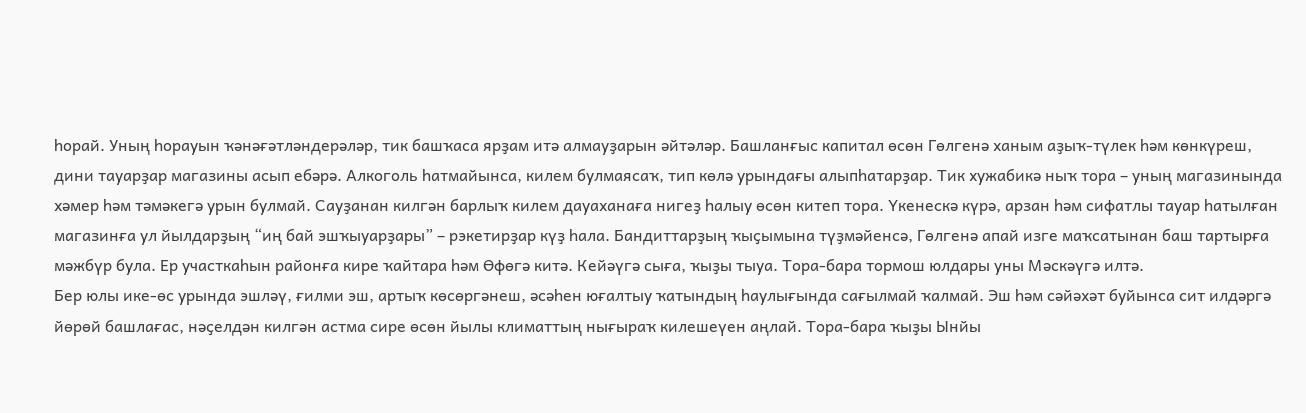һорай. Уның һорауын ҡәнәғәтләндерәләр, тик башҡаса ярҙам итә алмауҙарын әйтәләр. Башланғыс капитал өсөн Гөлгенә ханым аҙыҡ-түлек һәм көнкүреш, дини тауарҙар магазины асып ебәрә. Алкоголь һатмайынса, килем булмаясаҡ, тип көлә урындағы алыпһатарҙар. Тик хужабикә ныҡ тора – уның магазинында хәмер һәм тәмәкегә урын булмай. Сауҙанан килгән барлыҡ килем дауаханаға нигеҙ һалыу өсөн китеп тора. Үкенескә күрә, арзан һәм сифатлы тауар һатылған магазинға ул йылдарҙың “иң бай эшҡыуарҙары” – рэкетирҙар күҙ һала. Бандиттарҙың ҡыҫымына түҙмәйенсә, Гөлгенә апай изге маҡсатынан баш тартырға мәжбүр була. Ер участкаһын районға кире ҡайтара һәм Өфөгә китә. Кейәүгә сыға, ҡыҙы тыуа. Тора-бара тормош юлдары уны Мәскәүгә илтә.
Бер юлы ике-өс урында эшләү, ғилми эш, артыҡ көсөргәнеш, әсәһен юғалтыу ҡатындың һаулығында сағылмай ҡалмай. Эш һәм сәйәхәт буйынса сит илдәргә йөрөй башлағас, нәҫелдән килгән астма сире өсөн йылы климаттың нығыраҡ килешеүен аңлай. Тора-бара ҡыҙы Ынйы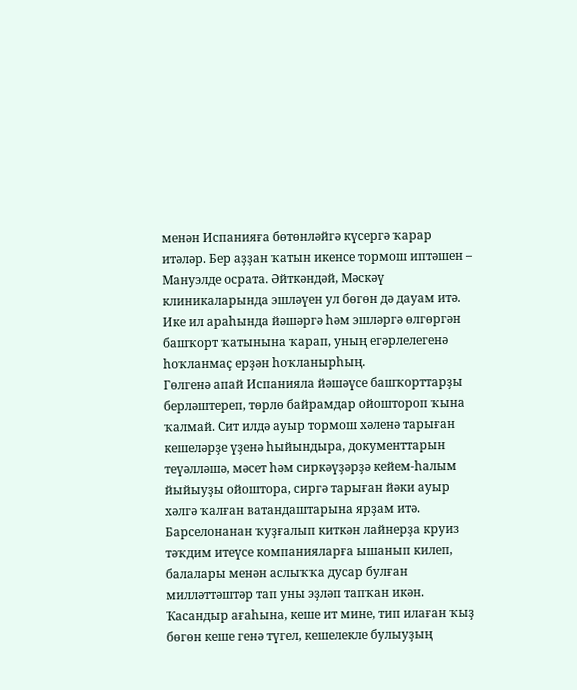менән Испанияға бөтөнләйгә күсергә ҡарар итәләр. Бер аҙҙан ҡатын икенсе тормош иптәшен – Мануэлде осрата. Әйткәндәй, Мәскәү клиникаларында эшләүен ул бөгөн дә дауам итә. Ике ил араһында йәшәргә һәм эшләргә өлгөргән башҡорт ҡатынына ҡарап, уның егәрлелегенә һоҡланмаҫ ерҙән һоҡланырһың.
Гөлгенә апай Испанияла йәшәүсе башҡорттарҙы берләштереп, төрлө байрамдар ойоштороп ҡына ҡалмай. Сит илдә ауыр тормош хәленә тарыған кешеләрҙе үҙенә һыйындыра, документтарын теүәлләшә, мәсет һәм сиркәүҙәрҙә кейем-һалым йыйыуҙы ойоштора, сиргә тарыған йәки ауыр хәлгә ҡалған ватандаштарына ярҙам итә. Барселонанан ҡуҙғалып киткән лайнерҙа круиз тәҡдим итеүсе компанияларға ышанып килеп, балалары менән аслыҡҡа дусар булған милләттәштәр тап уны эҙләп тапҡан икән. Ҡасандыр ағаһына, кеше ит мине, тип илаған ҡыҙ бөгөн кеше генә түгел, кешелекле булыуҙың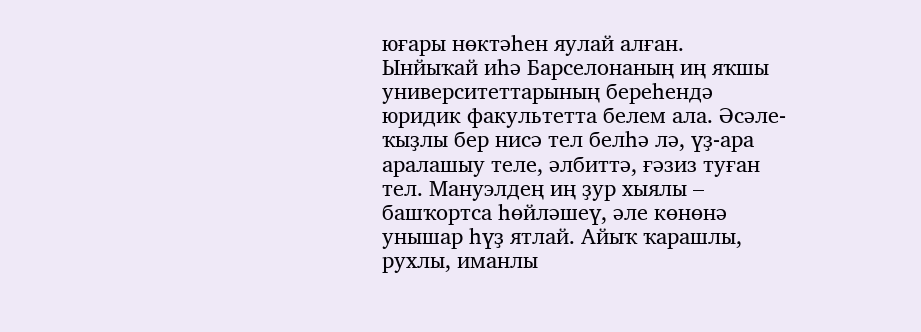юғары нөктәһен яулай алған.
Ынйыҡай иһә Барселонаның иң яҡшы университеттарының береһендә юридик факультетта белем ала. Әсәле-ҡыҙлы бер нисә тел белһә лә, үҙ-ара аралашыу теле, әлбиттә, ғәзиз туған тел. Мануэлдең иң ҙур хыялы – башҡортса һөйләшеү, әле көнөнә унышар һүҙ ятлай. Айыҡ ҡарашлы, рухлы, иманлы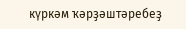күркәм ҡәрҙәштәребеҙ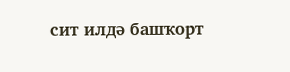сит илдә башҡорт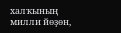халҡының милли йөҙөн,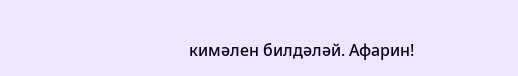кимәлен билдәләй. Афарин!